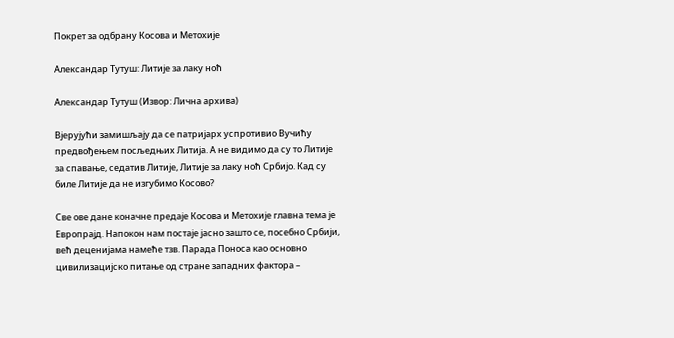Покрет за одбрану Косова и Метохије

Александар Тутуш: Литије за лаку ноћ

Александар Тутуш (Извор: Лична архива)

Вјерујући замишљају да се патријарх успротивио Вучићу предвођењем посљедњих Литија. А не видимо да су то Литије за спавање, седатив Литије, Литије за лаку ноћ Србијо. Кад су биле Литије да не изгубимо Косово?

Све ове дане коначне предаје Косова и Метохије главна тема је Европрајд. Напокон нам постаје јасно зашто се, посебно Србији, већ деценијама намеће тзв. Парада Поноса као основно цивилизацијско питање од стране западних фактора –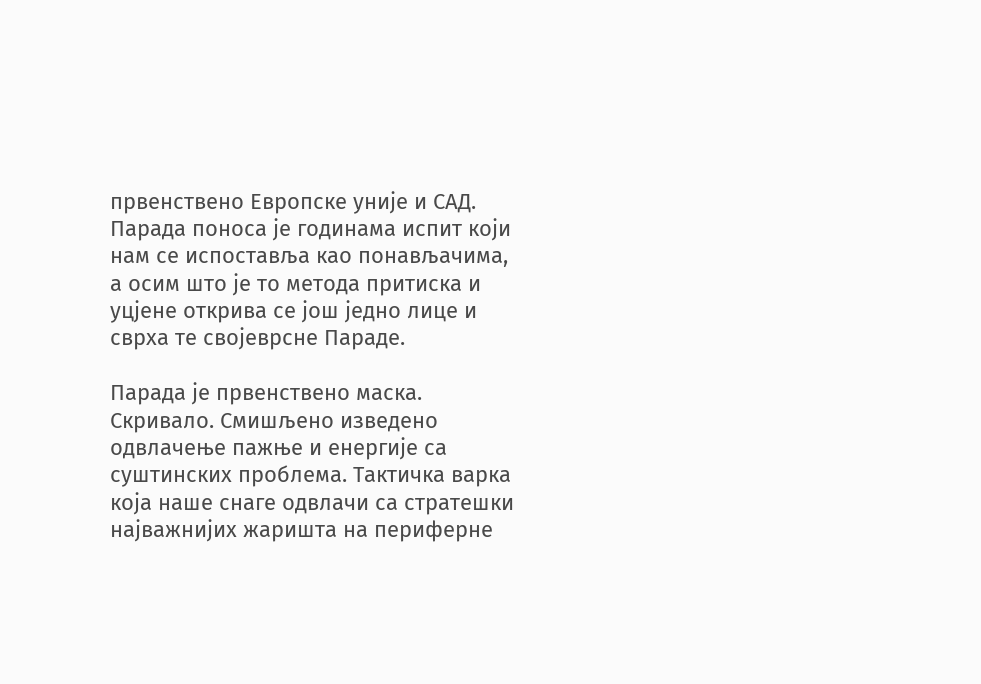првенствено Европске уније и САД. Парада поноса је годинама испит који нам се испоставља као понављачима, а осим што је то метода притиска и уцјене открива се још једно лице и сврха те својеврсне Параде.

Парада је првенствено маска. Скривало. Смишљено изведено одвлачење пажње и енергије са суштинских проблема. Тактичка варка која наше снаге одвлачи са стратешки најважнијих жаришта на периферне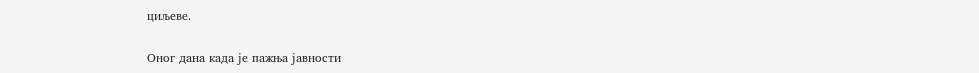циљеве.

Оног дана када је пажња јавности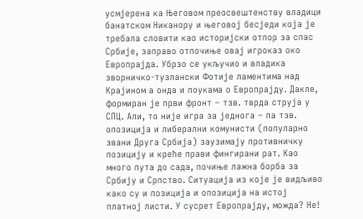усмјерена ка Његовом преосвештенству владици банатском Никанору и његовој бесједи која је требала словити као историјски отпор за спас Србије, заправо отпочиње овај игроказ око Европрајда. Убрзо се укључио и владика зворничко-тузлански Фотије ламентима над Крајином а онда и поукама о Европрајду. Дакле, формиран је први фронт – тзв. тврда струја у СПЦ. Али, то није игра за једнога – па тзв. опозиција и либерални комунисти (популарно звани Друга Србија) заузимају противничку позицију и креће прави фингирани рат. Као много пута до сада, почиње лажна борба за Србију и Српство. Ситуација из које је видљиво како су и позиција и опозиција на истој платној листи. У сусрет Европрајду, можда? Не!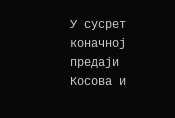У сусрет коначној предаји Косова и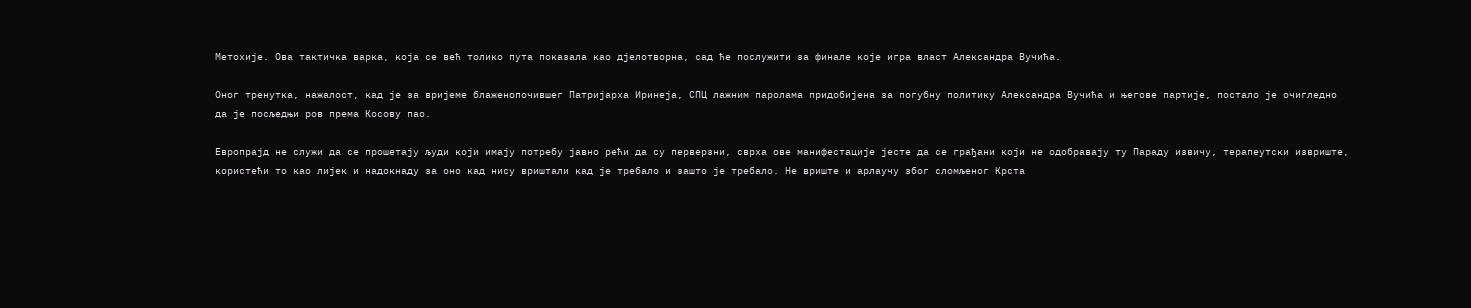Метохије. Ова тактичка варка, која се већ толико пута показала као дјелотворна, сад ће послужити за финале које игра власт Александра Вучића.

Оног тренутка, нажалост, кад је за вријеме блаженопочившег Патријарха Иринеја, СПЦ лажним паролама придобијена за погубну политику Александра Вучића и његове партије, постало је очигледно да је посљедњи ров према Косову пао.

Европрајд не служи да се прошетају људи који имају потребу јавно рећи да су перверзни, сврха ове манифестације јесте да се грађани који не одобравају ту Параду извичу, терапеутски извриште, користећи то као лијек и надокнаду за оно кад нису вриштали кад је требало и зашто је требало. Не вриште и арлаучу због сломљеног Крста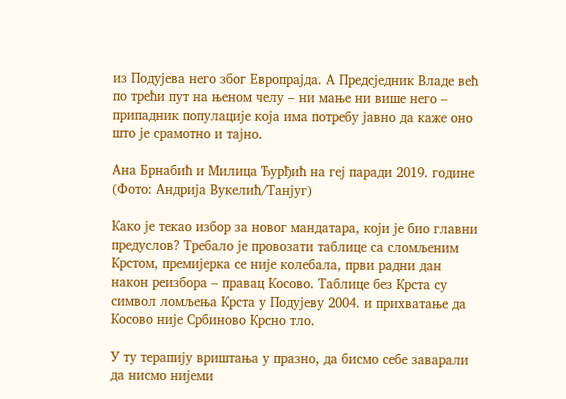из Подујева него због Европрајда. А Предсједник Владе већ по трећи пут на њеном челу – ни мање ни више него – припадник популације која има потребу јавно да каже оно што је срамотно и тајно.

Ана Брнабић и Милица Ђурђић на геј паради 2019. године (Фото: Андрија Вукелић/Танјуг)

Како је текао избор за новог мандатара, који је био главни предуслов? Требало је провозати таблице са сломљеним Крстом, премијерка се није колебала, први радни дан након реизбора – правац Косово. Таблице без Крста су символ ломљења Крста у Подујеву 2004. и прихватање да Косово није Србиново Крсно тло.

У ту терапију вриштања у празно, да бисмо себе заварали да нисмо нијеми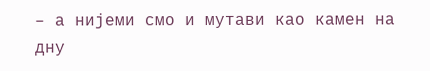– а нијеми смо и мутави као камен на дну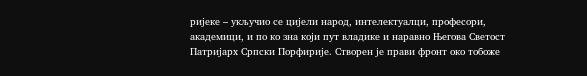ријеке – укључио се цијели народ, интелектуалци, професори, академици, и по ко зна који пут владике и наравно Његова Светост Патријарх Српски Порфирије. Створен је прави фронт око тобоже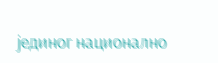јединог национално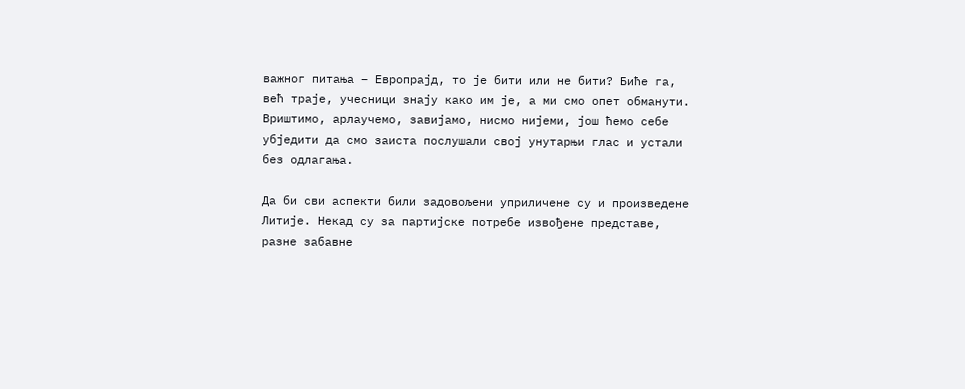важног питања – Европрајд, то је бити или не бити? Биће га, већ траје, учесници знају како им је, а ми смо опет обманути. Вриштимо, арлаучемо, завијамо, нисмо нијеми, још ћемо себе убједити да смо заиста послушали свој унутарњи глас и устали без одлагања.

Да би сви аспекти били задовољени уприличене су и произведене Литије. Некад су за партијске потребе извођене представе, разне забавне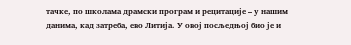тачке, по школама драмски програм и рецитације – у нашим данима, кад затреба, ево Литија. У овој посљедњој био је и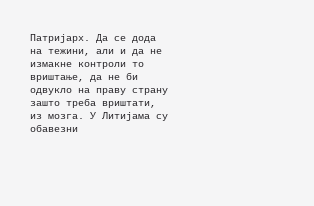Патријарх. Да се дода на тежини, али и да не измакне контроли то вриштање, да не би одвукло на праву страну зашто треба вриштати, из мозга. У Литијама су обавезни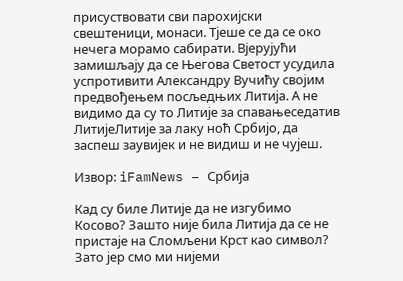присуствовати сви парохијски свештеници, монаси. Тјеше се да се око нечега морамо сабирати. Вјерујући замишљају да се Његова Светост усудила успротивити Александру Вучићу својим предвођењем посљедњих Литија. А не видимо да су то Литије за спавањеседатив ЛитијеЛитије за лаку ноћ Србијо, да заспеш заувијек и не видиш и не чујеш.

Извор: iFamNews – Србија

Кад су биле Литије да не изгубимо Косово? Зашто није била Литија да се не пристаје на Сломљени Крст као символ? Зато јер смо ми нијеми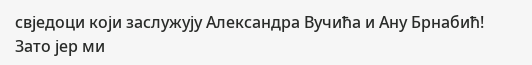свједоци који заслужују Александра Вучића и Ану Брнабић! Зато јер ми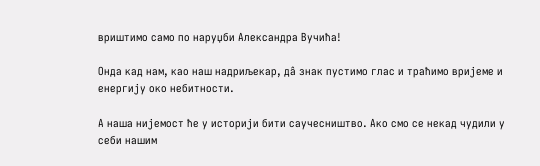вриштимо само по наруџби Александра Вучића!

Онда кад нам, као наш надриљекар, дâ знак пустимо глас и траћимо вријеме и енергију око небитности.

А наша нијемост ће у историји бити саучесништво. Ако смо се некад чудили у себи нашим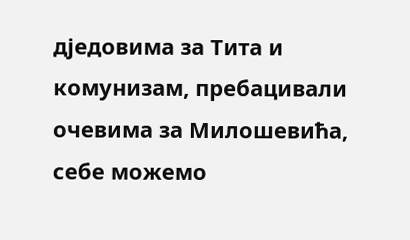дједовима за Тита и комунизам, пребацивали очевима за Милошевића, себе можемо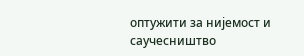оптужити за нијемост и саучесништво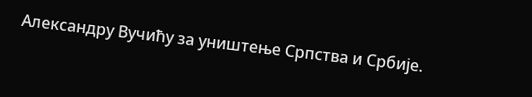Александру Вучићу за уништење Српства и Србије.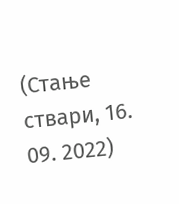(Стање ствари, 16. 09. 2022)